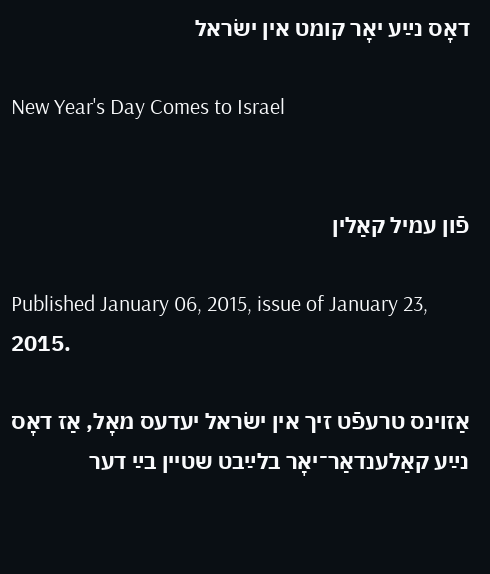דאָס נײַע יאָר קומט אין ישׂראל

New Year's Day Comes to Israel


פֿון עמיל קאַלין

Published January 06, 2015, issue of January 23, 2015.

אַזוינס טרעפֿט זיך אין ישׂראל יעדעס מאָל, אַז דאָס נײַע קאַלענדאַר־יאָר בלײַבט שטיין בײַ דער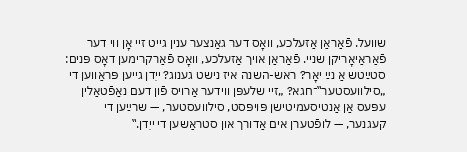שוועל. פֿאַראַן אַזעלכע, וואָס דער גאַנצער ענין גייט זיי אָן ווי דער פֿאַראַיאָריקן שניי. פֿאַראַן אויך אַזעלכע, וואָס פֿאַרקרימען דאָס פּנים: סטײַטש אַ נײַ יאָר? ראש-השנה איז נישט גענוג? ייִדן גייען פּראַווען די „סילוועסטער‟־חגא? „זיי שלעפּן ווידער אַרויס פֿון דעם נאַפֿטאַלין עפּעס אַן אַנטיסעמיטישן פּויפּסט, סילוועסטער, — שרײַען די קעגנער, — לופֿטערן אים אַדורך און סטראַשען די ייִדן.‟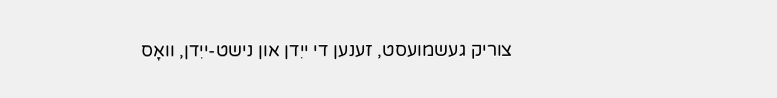צוריק געשמועסט, זענען די ייִדן און נישט-ייִדן, וואָס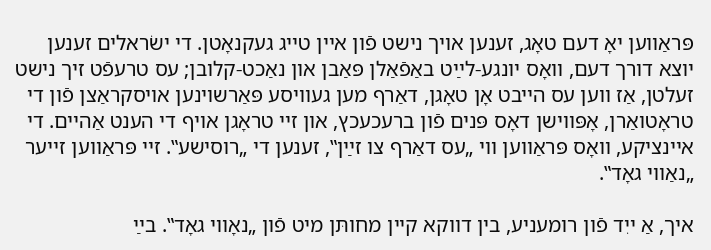פּראַווען יאָ דעם טאָג, זענען אויך נישט פֿון איין טייג געקנאָטן. די ישׂראלים זענען יוצא דורך דעם, וואָס יונגע-לײַט באַפֿאַלן פּאַבן און נאַכט-קלובן; עס טרעפֿט זיך נישט זעלטן, אַז ווען עס הייבט אָן טאָגן, דאַרף מען געוויסע פּאַרשוינען אויסקראַצן פֿון די טראָטואַרן, אָפּווישן דאָס פּנים פֿון ברעכעכץ, און זיי טראָגן אויף די הענט אַהיים. די איינציקע, וואָס פּראַווען ווי „עס דאַרף צו זײַן‟, זענען די „רוסישע‟. זיי פּראַווען זייער „נאַווי גאָד‟.

איך, אַ ייִד פֿון רומעניע, בין דווקא קיין מחותּן מיט פֿון „נאָווי גאָד‟. בײַ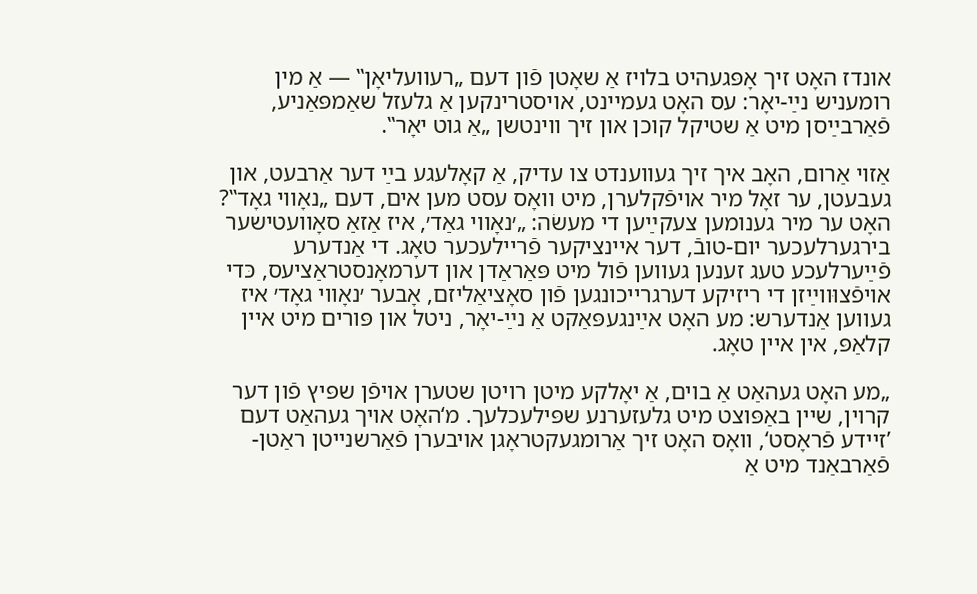אונדז האָט זיך אָפּגעהיט בלויז אַ שאָטן פֿון דעם „רעוועליאָן‟ — אַ מין רומעניש נײַ-יאָר: עס האָט געמיינט, אויסטרינקען אַ גלעזל שאַמפּאַניע, פֿאַרבײַסן מיט אַ שטיקל קוכן און זיך ווינטשן „אַ גוט יאָר‟.

אַזוי אַרום, האָב איך זיך געווענדט צו עדיק, אַ קאָלעגע בײַ דער אַרבעט, און געבעטן, ער זאָל מיר אויפֿקלערן, מיט וואָס עסט מען אים, דעם „נאָווי גאָד‟? האָט ער מיר גענומען צעקײַען די מעשׂה: „׳נאָווי גאַד׳, איז אַזאַ סאָוועטישער בירגערלעכער יום-טובֿ, דער איינציקער פֿריילעכער טאָג. די אַנדערע פֿײַערלעכע טעג זענען געווען פֿול מיט פּאַראַדן און דערמאָנסטראַציעס, כּדי אויפֿצוּווײַזן די ריזיקע דערגרייכונגען פֿון סאָציאַליזם, אָבער ׳נאָווי גאָד׳ איז געווען אַנדערש: מע האָט אײַנגעפּאַקט אַ נײַ-יאָר, ניטל און פּורים מיט איין קלאַפּ, אין איין טאָג.

„מע האָט געהאַט אַ בוים, אַ יאָלקע מיטן רויטן שטערן אויפֿן שפּיץ פֿון דער קרוין, שיין באַפּוצט מיט גלעזערנע שפּילעכלעך. מ‘האָט אויך געהאַט דעם ’זיידע פֿראָסט‘, וואָס האָט זיך אַרומגעקטראָגן אויבערן פֿאַרשנייטן ראַטן-פֿאַרבאַנד מיט אַ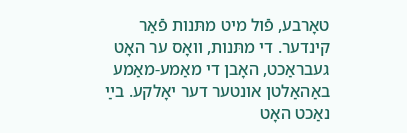טאָרבע, פֿול מיט מתּנות פֿאַר קינדער. די מתּנות, וואָס ער האָט געבראַכט, האָבן די מאַמע-מאַמע באַהאַלטן אונטער דער יאָלקע. בײַ נאַכט האָט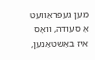מען געפּראַוועט אַ סעודה, וואָס איז באַשטאַנען,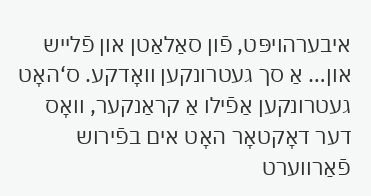איבערהויפּט, פֿון סאַלאַטן און פֿלייש און… אַ סך געטרונקען וואָדקע. ס‘האָט געטרונקען אַפֿילו אַ קראַנקער, וואָס דער דאָקטאָר האָט אים בפֿירוש פֿאַרווערט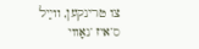צו טרינקען, ווײַל ס’איז ’נאָווי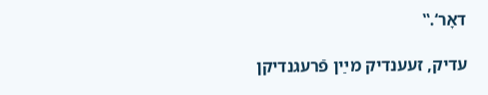דאָר‘.‟

עדיק, זעענדיק מײַן פֿרעגנדיקן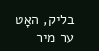בליק, האָט ער מיר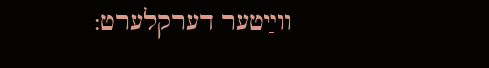ווײַטער דערקלערט: